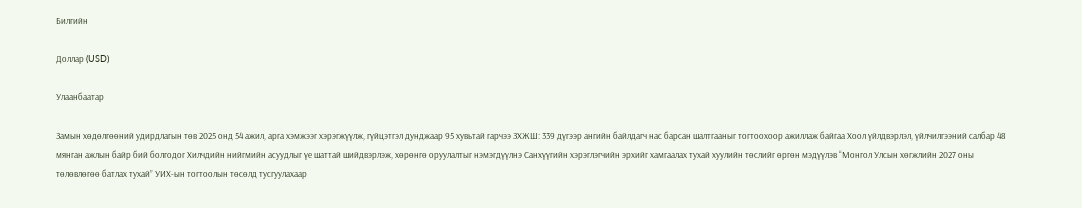Билгийн

Доллар (USD)

Улаанбаатар

Замын хөдөлгөөний удирдлагын төв 2025 онд 54 ажил, арга хэмжээг хэрэгжүүлж, гүйцэтгэл дунджаар 95 хувьтай гарчээ ЗХЖШ: 339 дүгээр ангийн байлдагч нас барсан шалтгааныг тогтоохоор ажиллаж байгаа Хоол үйлдвэрлэл, үйлчилгээний салбар 48 мянган ажлын байр бий болгодог Хилчдийн нийгмийн асуудлыг үе шаттай шийдвэрлэж, хөрөнгө оруулалтыг нэмэгдүүлнэ Санхүүгийн хэрэглэгчийн эрхийг хамгаалах тухай хуулийн төслийг өргөн мэдүүлэв “Монгол Улсын хөгжлийн 2027 оны төлөвлөгөө батлах тухай” УИХ-ын тогтоолын төсөлд тусгуулахаар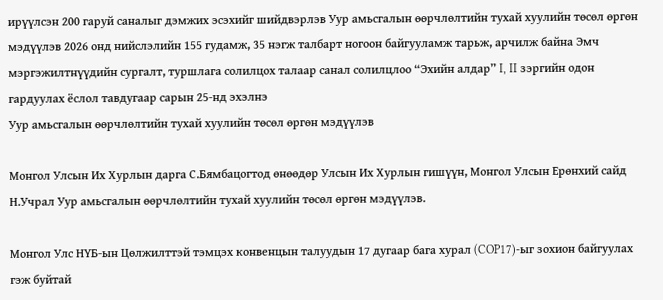ирүүлсэн 200 гаруй саналыг дэмжих эсэхийг шийдвэрлэв Уур амьсгалын өөрчлөлтийн тухай хуулийн төсөл өргөн мэдүүлэв 2026 онд нийслэлийн 155 гудамж, 35 нэгж талбарт ногоон байгууламж тарьж, арчилж байна Эмч мэргэжилтнүүдийн сургалт, туршлага солилцох талаар санал солилцлоо “Эхийн алдар” I, II зэргийн одон гардуулах ёслол тавдугаар сарын 25-нд эхэлнэ
Уур амьсгалын өөрчлөлтийн тухай хуулийн төсөл өргөн мэдүүлэв

Монгол Улсын Их Хурлын дарга С.Бямбацогтод өнөөдөр Улсын Их Хурлын гишүүн, Монгол Улсын Ерөнхий сайд Н.Учрал Уур амьсгалын өөрчлөлтийн тухай хуулийн төсөл өргөн мэдүүлэв.

Монгол Улс НҮБ-ын Цөлжилттэй тэмцэх конвенцын талуудын 17 дугаар бага хурал (COP17)-ыг зохион байгуулах гэж буйтай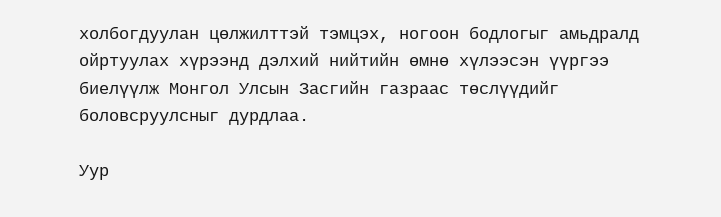холбогдуулан цөлжилттэй тэмцэх, ногоон бодлогыг амьдралд ойртуулах хүрээнд дэлхий нийтийн өмнө хүлээсэн үүргээ биелүүлж Монгол Улсын Засгийн газраас төслүүдийг боловсруулсныг дурдлаа.

Уур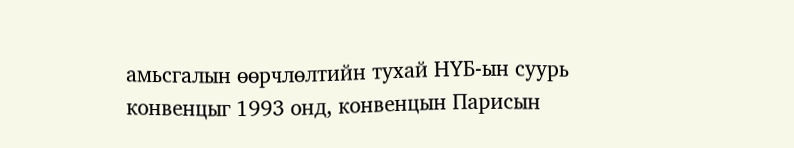амьсгалын өөрчлөлтийн тухай НҮБ-ын суурь конвенцыг 1993 онд, конвенцын Парисын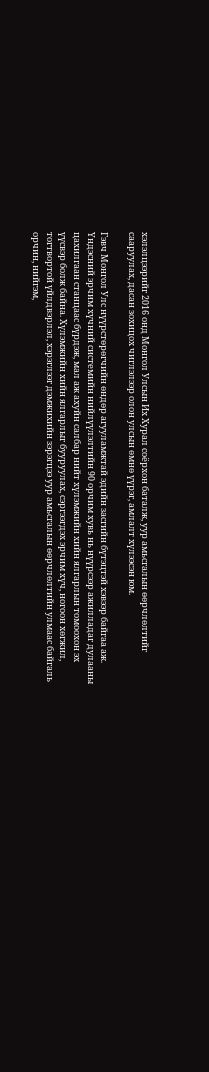хэлэлцээрийг 2016 онд Монгол Улсын Их Хурал соёрхон баталж, уур амьсгалын өөрчлөлтийг сааруулах, дасан зохицох чиглэлээр олон улсын өмнө үүрэг, амлалт хүлээсэн юм.

Гэвч Монгол Улс нүүрстөрөгчийн өндөр агууламжтай эдийн засгийн бүтэцтэй хэвээр байгаа аж. Үндэсний эрчим хүчний системийн нийлүүлэлтийн 90 орчим хувь нь нүүрсээр ажилладаг дулааны цахилгаан станцаас бүрдэж, мал аж ахуйн салбар нийт хүлэмжийн хийн ялгарлын томоохон эх үүсвэр болж байна. Хүлэмжийн хийн ялгарлыг бууруулах, сэргээгдэх эрчим хүч, ногоон хөгжил, тогтвортой үйлдвэрлэл, хэрэглээг дэмжихийн зэрэгцээ уур амьсгалын өөрчлөлтийн улмаас байгаль орчин, нийгэм,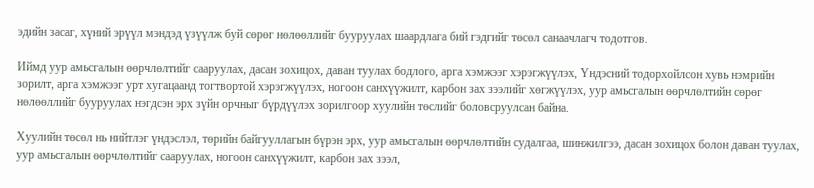эдийн засаг, хүний эрүүл мэндэд үзүүлж буй сөрөг нөлөөллийг бууруулах шаардлага бий гэдгийг төсөл санаачлагч тодотгов.

Иймд уур амьсгалын өөрчлөлтийг сааруулах, дасан зохицох, даван туулах бодлого, арга хэмжээг хэрэгжүүлэх, Үндэсний тодорхойлсон хувь нэмрийн зорилт, арга хэмжээг урт хугацаанд тогтвортой хэрэгжүүлэх, ногоон санхүүжилт, карбон зах зээлийг хөгжүүлэх, уур амьсгалын өөрчлөлтийн сөрөг нөлөөллийг бууруулах нэгдсэн эрх зүйн орчныг бүрдүүлэх зорилгоор хуулийн төслийг боловсруулсан байна.

Хуулийн төсөл нь нийтлэг үндэслэл, төрийн байгууллагын бүрэн эрх, уур амьсгалын өөрчлөлтийн судалгаа, шинжилгээ, дасан зохицох болон даван туулах, уур амьсгалын өөрчлөлтийг сааруулах, ногоон санхүүжилт, карбон зах зээл,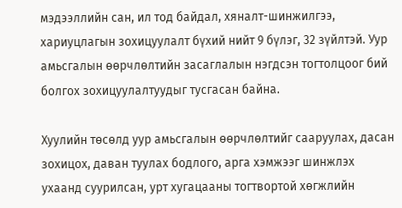мэдээллийн сан, ил тод байдал, хяналт-шинжилгээ, хариуцлагын зохицуулалт бүхий нийт 9 бүлэг, 32 зүйлтэй. Уур амьсгалын өөрчлөлтийн засаглалын нэгдсэн тогтолцоог бий болгох зохицуулалтуудыг тусгасан байна.

Хуулийн төсөлд уур амьсгалын өөрчлөлтийг сааруулах, дасан зохицох, даван туулах бодлого, арга хэмжээг шинжлэх ухаанд суурилсан, урт хугацааны тогтвортой хөгжлийн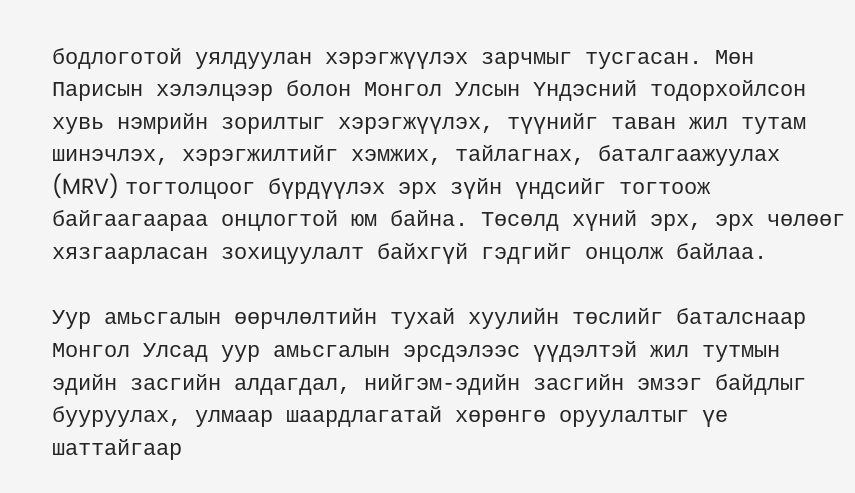бодлоготой уялдуулан хэрэгжүүлэх зарчмыг тусгасан. Мөн Парисын хэлэлцээр болон Монгол Улсын Үндэсний тодорхойлсон хувь нэмрийн зорилтыг хэрэгжүүлэх, түүнийг таван жил тутам шинэчлэх, хэрэгжилтийг хэмжих, тайлагнах, баталгаажуулах (MRV) тогтолцоог бүрдүүлэх эрх зүйн үндсийг тогтоож байгаагаараа онцлогтой юм байна. Төсөлд хүний эрх, эрх чөлөөг хязгаарласан зохицуулалт байхгүй гэдгийг онцолж байлаа.

Уур амьсгалын өөрчлөлтийн тухай хуулийн төслийг баталснаар Монгол Улсад уур амьсгалын эрсдэлээс үүдэлтэй жил тутмын эдийн засгийн алдагдал, нийгэм-эдийн засгийн эмзэг байдлыг бууруулах, улмаар шаардлагатай хөрөнгө оруулалтыг үе шаттайгаар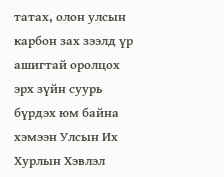татах, олон улсын карбон зах зээлд үр ашигтай оролцох эрх зүйн суурь бүрдэх юм байна хэмээн Улсын Их Хурлын Хэвлэл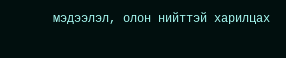мэдээлэл, олон нийттэй харилцах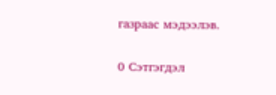газраас мэдээлэв.

0 Сэтгэгдэл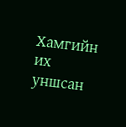Хамгийн их уншсан